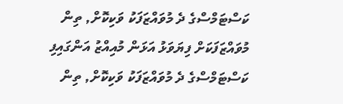ކަސްޓަމްސްގެ ދެ މުވައްޒަފަކު ވަކިކޮށް, ތިން މުވައްޒަފަކަށް ފިޔަވަޅު އަޅަން މުއިއްޒު އަންގައިފި ކަސްޓަމްސްގެ ދެ މުވައްޒަފަކު ވަކިކޮށް, ތިން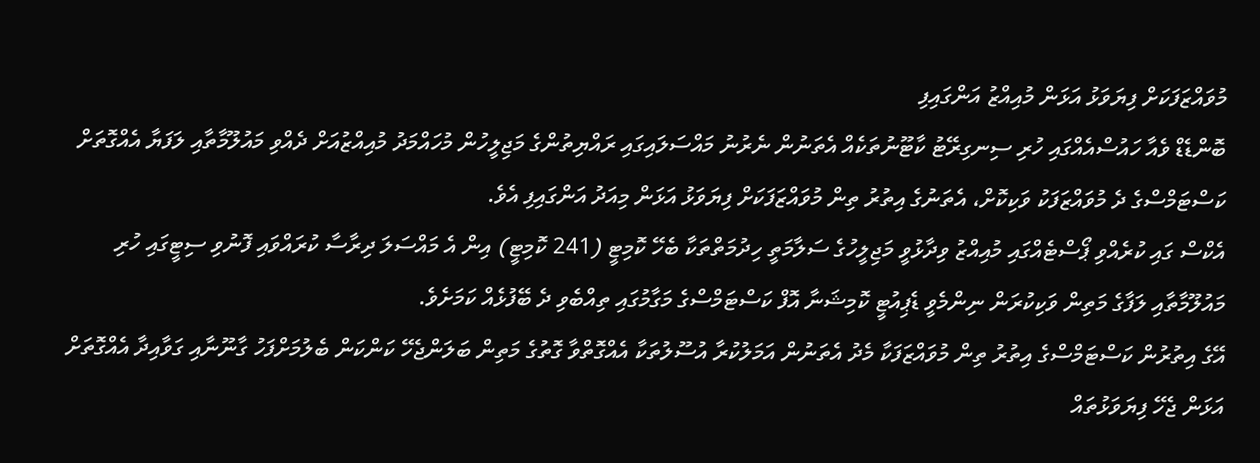މުވައްޒަފަކަށް ފިޔަވަޅު އަޅަން މުއިއްޒު އަންގައިފި
ބޮންޑެޑް ވެއާ ހައުސްއެއްގައި ހުރި ސިނގިރޭޓު ކާޓޫނުތަކެއް އެތަނުން ނެރުނު މައްސަލައިގައި ރައްޔިތުންގެ މަޖިލީހުން މުހައްމަދު މުއިއްޒުއަށް ދެއްވި މައުލޫމާތާއި ލަފަޔާ އެއްގޮތަށް ކަސްޓަމްސްގެ ދެ މުވައްޒަފަކު ވަކިކޮށް، އެތަނުގެ އިތުރު ތިން މުވައްޒަފަކަށް ފިޔަވަޅު އަޅަން މިއަދު އަންގައިފި އެވެ.
އެކްސް ގައި ކުރެއްވި ޕޯސްޓެއްގައި މުއިއްޒު ވިދާޅުވީ މަޖިލީހުގެ ސަލާމަތީ ހިދުމަތްތަކާ ބެހޭ ކޮމިޓީ (241 ކޮމިޓީ) އިން އެ މައްސަލަ ދިރާސާ ކުރައްވައި ފޮނުވި ސިޓީގައި ހުރި މައުލޫމާތާއި ލަފާގެ މަތިން ވަކިކުރަން ނިންމެވީ ޑެޕިއުޓީ ކޮމިޝަނާ އޮފް ކަސްޓަމްސްގެ މަގާމުގައި ތިއްބެވި ދެ ބޭފުޅެއް ކަމަށެވެ.
އޭގެ އިތުރުން ކަސްޓަމްސްގެ އިތުރު ތިން މުވައްޒަފަކާ މެދު އެތަނުން އަމަލުކުރާ އުސޫލުތަކާ އެއްގޮތްވާ ގޮތުގެ މަތިން ބަލަންޖެހޭ ކަންކަން ބެލުމަށްފަހު ގާނޫނާއި ގަވާއިދާ އެއްގޮތަށް އަޅަން ޖެހޭ ފިޔަވަޅުތައް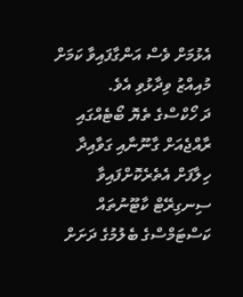އެޅުމަށް ވެސް އަންގާފައިވާ ކަމަށް މުއިއްޒު ވިދާޅުވި އެވެ.
ދަ ހޯކްސްގެ ތެޔޮ ބޯޓެއްގައި ރާއްޖެއަށް ގާނޫނާއި ގަވާއިދާ ހިލާފަށް އެތެރެކޮށްފައިވާ ސިނގިރޭޓް ކާޓޫނުތައް ކަސްޓަމްސްގެ ބެލުމުގެ ދަށަށް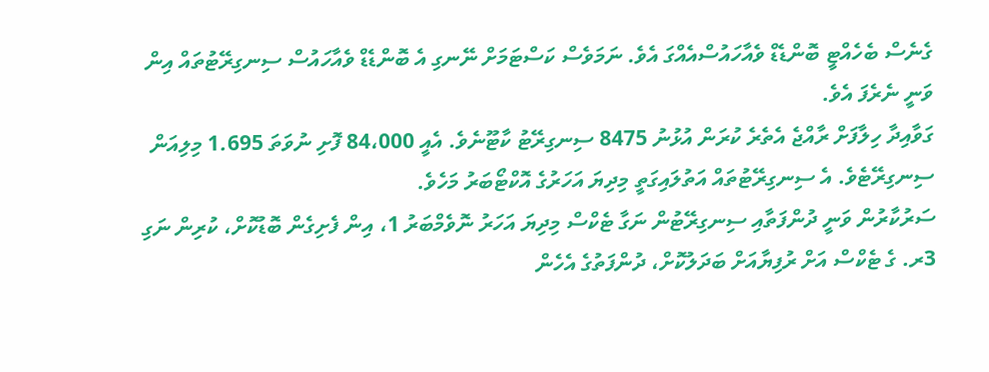ގެނެސް ބެހެއްޓީ ބޮންޑެޑް ވެއާހައުސްއެއްގަ އެވެ. ނަމަވެސް ކަސްޓަމަށް ނޭނގި އެ ބޮންޑެޑް ވެއާހައުސް ސިނގިރޭޓުތައް އިން ވަނީ ނެރެފަ އެވެ.
ގަވާއިދާ ހިލާފަށް ރާއްޖެ އެތެރެ ކުރަން އުޅުނު 8475 ސިނގިރޭޓު ކާޓޫނެވެ. އެއީ 84،000 ފޮށި ނުވަތަ 1.695 މިލިއަން ސިނގިރޭޓެވެ. އެ ސިނގިރޭޓުތައް އަތުލައިގަތީ މިދިޔަ އަހަރުގެ އޮކްޓޯބަރު މަހެވެ.
ސަރުކާރުން ވަނީ ދުންފަތާއި ސިނގިރޭޓުން ނަގާ ޓެކްސް މިދިޔަ އަހަރު ނޮވެމްބަރު 1، އިން ފެށިގެން ބޮޑުކޮށް، ކުރިން ނަގި 3ރ. ގެ ޓެކްސް އަށް ރުފިޔާއަށް ބަދަލުކޮށް، ދުންފަތުގެ އެހެން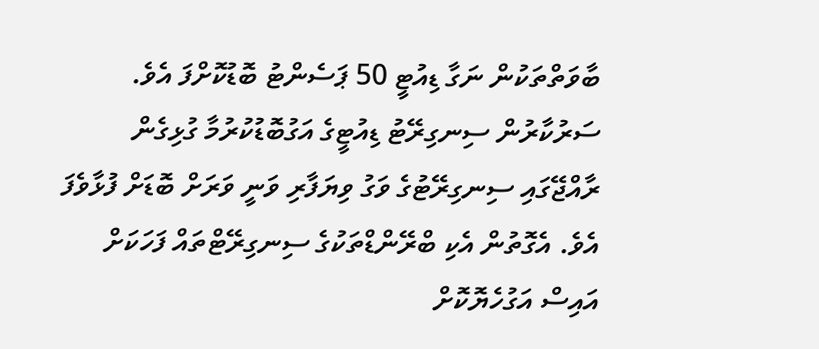ބާވަތްތަކުން ނަގާ ޑިއުޓީ 50 ޕަސެންޓު ބޮޑުކޮށްފަ އެވެ.
ސަރުކާރުން ސިނގިރޭޓު ޑިއުޓީގެ އަގުބޮޑުކުރުމާ ގުޅިގެން ރާއްޖޭގައި ސިނގިރޭޓުގެ ވަގު ވިޔަފާރި ވަނީ ވަރަށް ބޮޑަށް ފުޅާވެފަ އެވެ. އެގޮތުން އެކި ބްރޭންޑްތަކުގެ ސިނގިރޭޓްތައް ފަހަކަށް އައިސް އަގުހެޔޮކޮށް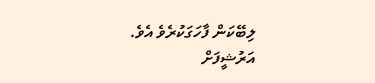ލިބޭކަން ފާހަގަކުރެވެ އެވެ.
އަރުޝީފަށް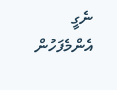ނެގީ
އެންމެފަހުން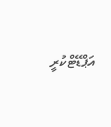އަޕްޑޭޓްކުރީ